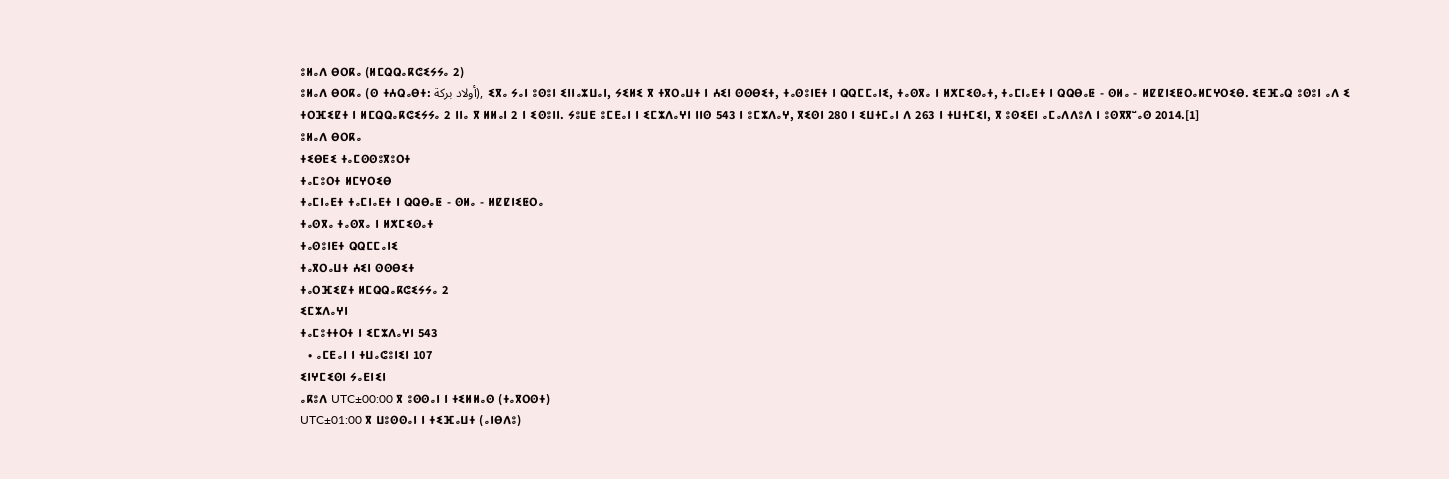ⵓⵍⴰⴷ ⴱⵔⴽⴰ (ⵍⵎⵕⵕⴰⴽⵛⵉⵢⵢⴰ 2)
ⵓⵍⴰⴷ ⴱⵔⴽⴰ (ⵙ ⵜⵄⵕⴰⴱⵜ: أولاد بركة), ⵉⴳⴰ ⵢⴰⵏ ⵓⵙⵓⵏ ⵉⵏⵏⴰⵣⵡⴰⵏ, ⵢⵉⵍⵉ ⴳ ⵜⴳⵔⴰⵡⵜ ⵏ ⵄⵉⵏ ⵙⵙⴱⵉⵜ, ⵜⴰⵙⵓⵏⴹⵜ ⵏ ⵕⵕⵎⵎⴰⵏⵉ, ⵜⴰⵙⴳⴰ ⵏ ⵍⵅⵎⵉⵙⴰⵜ, ⵜⴰⵎⵏⴰⴹⵜ ⵏ ⵕⵕⴱⴰⵟ - ⵙⵍⴰ - ⵍⵇⵇⵏⵉⵟⵔⴰⵍⵎⵖⵔⵉⴱ. ⵉⴹⴼⴰⵕ ⵓⵙⵓⵏ ⴰⴷ ⵉ ⵜⵔⴼⵉⵇⵜ ⵏ ⵍⵎⵕⵕⴰⴽⵛⵉⵢⵢⴰ 2 ⵏⵏⴰ ⴳ ⵍⵍⴰⵏ 2 ⵏ ⵉⵙⵓⵏⵏ. ⵢⵓⵡⴹ ⵓⵎⴹⴰⵏ ⵏ ⵉⵎⵣⴷⴰⵖⵏ ⵏⵏⵙ 543 ⵏ ⵓⵎⵣⴷⴰⵖ, ⴳⵉⵙⵏ 280 ⵏ ⵉⵡⵜⵎⴰⵏ ⴷ 263 ⵏ ⵜⵡⵜⵎⵉⵏ, ⴳ ⵓⵙⵉⴹⵏ ⴰⵎⴰⴷⴷⵓⴷ ⵏ ⵓⵙⴳⴳⵯⴰⵙ 2014.[1]
ⵓⵍⴰⴷ ⴱⵔⴽⴰ
ⵜⵉⴱⴹⵉ ⵜⴰⵎⵙⵙⵓⴳⵓⵔⵜ
ⵜⴰⵎⵓⵔⵜ ⵍⵎⵖⵔⵉⴱ
ⵜⴰⵎⵏⴰⴹⵜ ⵜⴰⵎⵏⴰⴹⵜ ⵏ ⵕⵕⴱⴰⵟ - ⵙⵍⴰ - ⵍⵇⵇⵏⵉⵟⵔⴰ
ⵜⴰⵙⴳⴰ ⵜⴰⵙⴳⴰ ⵏ ⵍⵅⵎⵉⵙⴰⵜ
ⵜⴰⵙⵓⵏⴹⵜ ⵕⵕⵎⵎⴰⵏⵉ
ⵜⴰⴳⵔⴰⵡⵜ ⵄⵉⵏ ⵙⵙⴱⵉⵜ
ⵜⴰⵔⴼⵉⵇⵜ ⵍⵎⵕⵕⴰⴽⵛⵉⵢⵢⴰ 2
ⵉⵎⵣⴷⴰⵖⵏ
ⵜⴰⵎⵓⵜⵜⵔⵜ ⵏ ⵉⵎⵣⴷⴰⵖⵏ 543
  • ⴰⵎⴹⴰⵏ ⵏ ⵜⵡⴰⵛⵓⵏⵉⵏ 107
ⵉⵏⵖⵎⵉⵙⵏ ⵢⴰⴹⵏⵉⵏ
ⴰⴽⵓⴷ UTC±00:00 ⴳ ⵓⵙⵙⴰⵏ ⵏ ⵜⵉⵍⵍⴰⵙ (ⵜⴰⴳⵔⵙⵜ)
UTC±01:00 ⴳ ⵡⵓⵙⵙⴰⵏ ⵏ ⵜⵉⴼⴰⵡⵜ (ⴰⵏⴱⴷⵓ)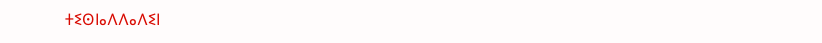ⵜⵉⵙⵏⴰⴷⴷⴰⴷⵉⵏ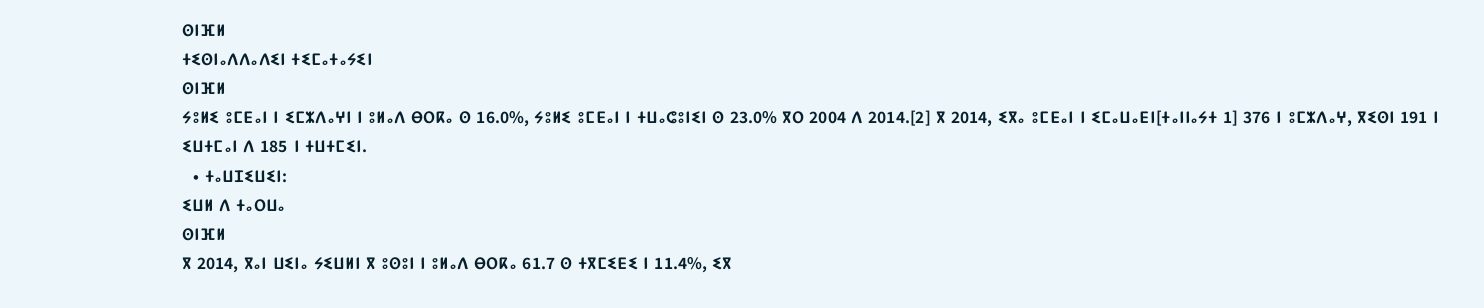ⵙⵏⴼⵍ
ⵜⵉⵙⵏⴰⴷⴷⴰⴷⵉⵏ ⵜⵉⵎⴰⵜⴰⵢⵉⵏ
ⵙⵏⴼⵍ
ⵢⵓⵍⵉ ⵓⵎⴹⴰⵏ ⵏ ⵉⵎⵣⴷⴰⵖⵏ ⵏ ⵓⵍⴰⴷ ⴱⵔⴽⴰ ⵙ 16.0%, ⵢⵓⵍⵉ ⵓⵎⴹⴰⵏ ⵏ ⵜⵡⴰⵛⵓⵏⵉⵏ ⵙ 23.0% ⴳⵔ 2004 ⴷ 2014.[2] ⴳ 2014, ⵉⴳⴰ ⵓⵎⴹⴰⵏ ⵏ ⵉⵎⴰⵡⴰⴹⵏ[ⵜⴰⵏⵏⴰⵢⵜ 1] 376 ⵏ ⵓⵎⵣⴷⴰⵖ, ⴳⵉⵙⵏ 191 ⵏ ⵉⵡⵜⵎⴰⵏ ⴷ 185 ⵏ ⵜⵡⵜⵎⵉⵏ.
  • ⵜⴰⵡⵊⵉⵡⵉⵏ:
ⵉⵡⵍ ⴷ ⵜⴰⵔⵡⴰ
ⵙⵏⴼⵍ
ⴳ 2014, ⴳⴰⵏ ⵡⵉⵏⴰ ⵢⵉⵡⵍⵏ ⴳ ⵓⵙⵓⵏ ⵏ ⵓⵍⴰⴷ ⴱⵔⴽⴰ 61.7 ⵙ ⵜⴳⵎⵉⴹⵉ ⵏ 11.4%, ⵉⴳ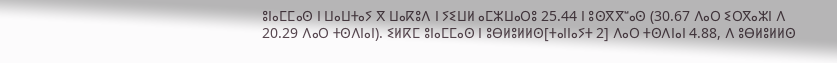ⵓⵏⴰⵎⵎⴰⵙ ⵏ ⵡⴰⵡⵜⴰⵢ ⴳ ⵡⴰⴽⵓⴷ ⵏ ⵢⵉⵡⵍ ⴰⵎⵣⵡⴰⵔⵓ 25.44 ⵏ ⵓⵙⴳⴳⵯⴰⵙ (30.67 ⴷⴰⵔ ⵉⵔⴳⴰⵣⵏ ⴷ 20.29 ⴷⴰⵔ ⵜⵙⴷⵏⴰⵏ). ⵉⵍⴽⵎ ⵓⵏⴰⵎⵎⴰⵙ ⵏ ⵓⴱⵍⵓⵍⵍⵙ[ⵜⴰⵏⵏⴰⵢⵜ 2] ⴷⴰⵔ ⵜⵙⴷⵏⴰⵏ 4.88, ⴷ ⵓⴱⵍⵓⵍⵍⵙ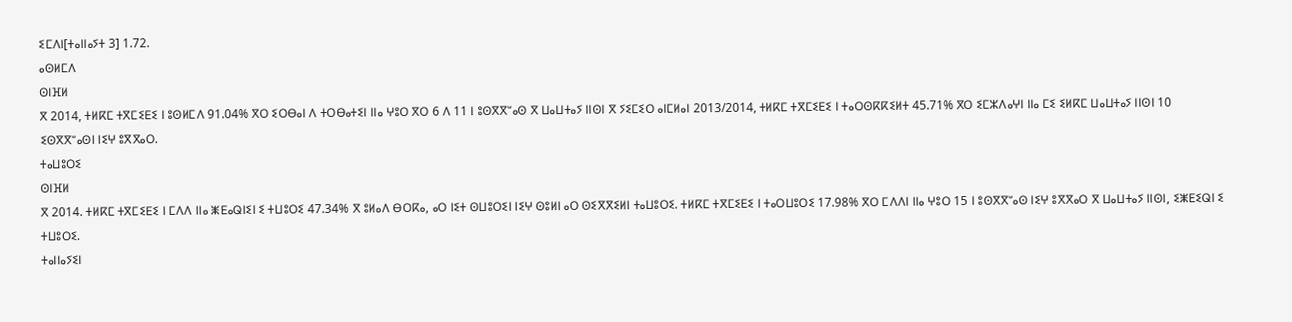ⵉⵎⴷⵏ[ⵜⴰⵏⵏⴰⵢⵜ 3] 1.72.
ⴰⵙⵍⵎⴷ
ⵙⵏⴼⵍ
ⴳ 2014, ⵜⵍⴽⵎ ⵜⴳⵎⵉⴹⵉ ⵏ ⵓⵙⵍⵎⴷ 91.04% ⴳⵔ ⵉⵔⴱⴰⵏ ⴷ ⵜⵔⴱⴰⵜⵉⵏ ⵏⵏⴰ ⵖⵓⵔ ⴳⵔ 6 ⴷ 11 ⵏ ⵓⵙⴳⴳⵯⴰⵙ ⴳ ⵡⴰⵡⵜⴰⵢ ⵏⵏⵙⵏ ⴳ ⵢⵉⵎⵉⵔ ⴰⵏⵎⵍⴰⵏ 2013/2014, ⵜⵍⴽⵎ ⵜⴳⵎⵉⴹⵉ ⵏ ⵜⴰⵔⵙⴽⴽⵉⵍⵜ 45.71% ⴳⵔ ⵉⵎⵣⴷⴰⵖⵏ ⵏⵏⴰ ⵎⵉ ⵉⵍⴽⵎ ⵡⴰⵡⵜⴰⵢ ⵏⵏⵙⵏ 10 ⵉⵙⴳⴳⵯⴰⵙⵏ ⵏⵉⵖ ⵓⴳⴳⴰⵔ.
ⵜⴰⵡⵓⵔⵉ
ⵙⵏⴼⵍ
ⴳ 2014. ⵜⵍⴽⵎ ⵜⴳⵎⵉⴹⵉ ⵏ ⵎⴷⴷ ⵏⵏⴰ ⵥⴹⴰⵕⵏⵉⵏ ⵉ ⵜⵡⵓⵔⵉ 47.34% ⴳ ⵓⵍⴰⴷ ⴱⵔⴽⴰ, ⴰⵔ ⵏⵉⵜ ⵙⵡⵓⵔⵉⵏ ⵏⵉⵖ ⵙⵓⵍⵏ ⴰⵔ ⵙⵉⴳⴳⵉⵍⵏ ⵜⴰⵡⵓⵔⵉ. ⵜⵍⴽⵎ ⵜⴳⵎⵉⴹⵉ ⵏ ⵜⴰⵔⵡⵓⵔⵉ 17.98% ⴳⵔ ⵎⴷⴷⵏ ⵏⵏⴰ ⵖⵓⵔ 15 ⵏ ⵓⵙⴳⴳⵯⴰⵙ ⵏⵉⵖ ⵓⴳⴳⴰⵔ ⴳ ⵡⴰⵡⵜⴰⵢ ⵏⵏⵙⵏ, ⵉⵥⴹⵉⵕⵏ ⵉ ⵜⵡⵓⵔⵉ.
ⵜⴰⵏⵏⴰⵢⵉⵏ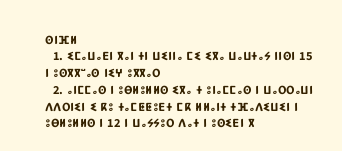ⵙⵏⴼⵍ
  1. ⵉⵎⴰⵡⴰⴹⵏ ⴳⴰⵏ ⵜⵏ ⵡⵉⵏⵏⴰ ⵎⵉ ⵉⴳⴰ ⵡⴰⵡⵜⴰⵢ ⵏⵏⵙⵏ 15 ⵏ ⵓⵙⴳⴳⵯⴰⵙ ⵏⵉⵖ ⵓⴳⴳⴰⵔ
  2. ⴰⵏⵎⵎⴰⵙ ⵏ ⵓⴱⵍⵓⵍⵍⵙ ⵉⴳⴰ ⵜ ⵓⵏⴰⵎⵎⴰⵙ ⵏ ⵡⴰⵔⵔⴰⵡⵏ ⴷⴷⵔⵏⵉⵏ ⵉ ⴽⵓ ⵜⴰⵎⵟⵟⵓⴹⵜ ⵎⴽ ⵍⵍⴰⵏⵜ ⵜⴼⴰⴷⵉⵡⵉⵏ ⵏ ⵓⴱⵍⵓⵍⵍⵙ ⵏ 12 ⵏ ⵡⴰⵢⵢⵓⵔ ⴷⴰⵜ ⵏ ⵓⵙⵉⴹⵏ ⴳ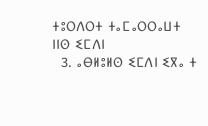ⵜⵓⵔⴷⵔⵜ ⵜⴰⵎⴰⵔⵔⴰⵡⵜ ⵏⵏⵙ ⵉⵎⴷⵏ
  3. ⴰⴱⵍⵓⵍⵙ ⵉⵎⴷⵏ ⵉⴳⴰ ⵜ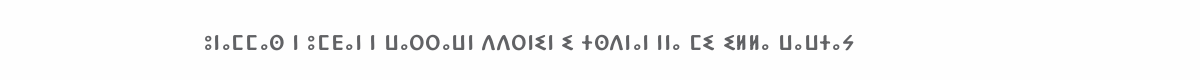ⵓⵏⴰⵎⵎⴰⵙ ⵏ ⵓⵎⴹⴰⵏ ⵏ ⵡⴰⵔⵔⴰⵡⵏ ⴷⴷⵔⵏⵉⵏ ⵉ ⵜⵙⴷⵏⴰⵏ ⵏⵏⴰ ⵎⵉ ⵉⵍⵍⴰ ⵡⴰⵡⵜⴰⵢ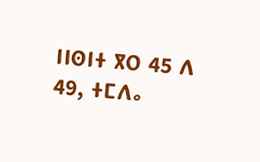ⵏⵏⵙⵏⵜ ⴳⵔ 45 ⴷ 49, ⵜⵎⴷⴰ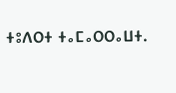ⵜⵓⴷⵔⵜ ⵜⴰⵎⴰⵔⵔⴰⵡⵜ.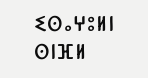ⵉⵙⴰⵖⵓⵍⵏ
ⵙⵏⴼⵍ